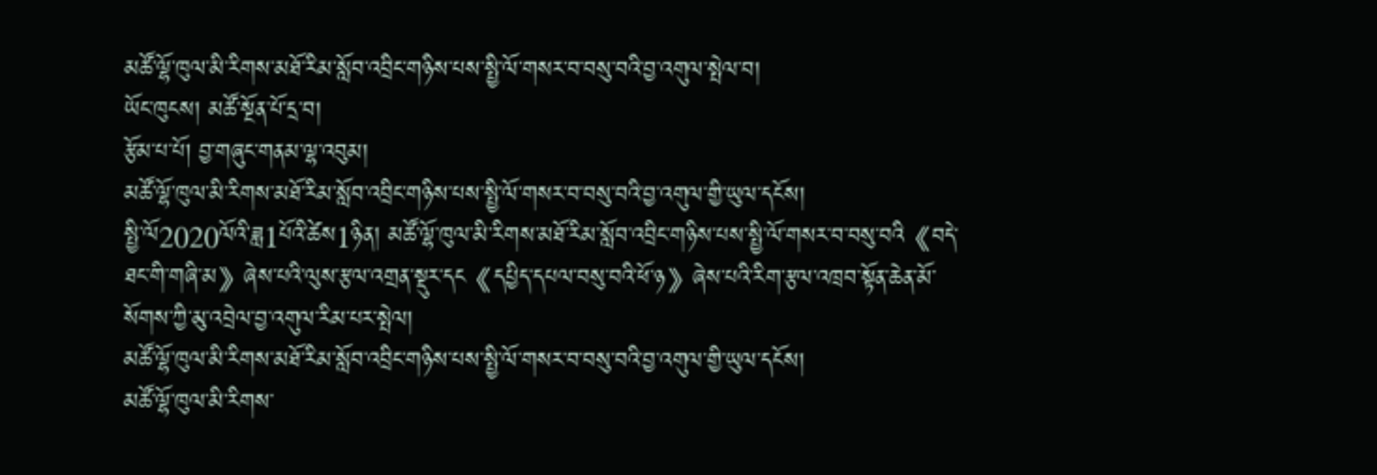མཚོ་ལྷོ་ཁུལ་མི་རིགས་མཐོ་རིམ་སློབ་འབྲིང་གཉིས་པས་སྤྱི་ལོ་གསར་བ་བསུ་བའི་བྱ་འགུལ་སྤེལ་བ།
ཡོང་ཁུངས། མཚོ་སྔོན་པོ་དྲ་བ།
རྩོམ་པ་པོ། བྱ་གཞུང་གནམ་ལྷ་འབུམ།
མཚོ་ལྷོ་ཁུལ་མི་རིགས་མཐོ་རིམ་སློབ་འབྲིང་གཉིས་པས་སྤྱི་ལོ་གསར་བ་བསུ་བའི་བྱ་འགུལ་གྱི་ཡུལ་དངོས།
སྤྱི་ལོ2020ལོའི་ཟླ1པོའི་ཚེས1ཉིན། མཚོ་ལྷོ་ཁུལ་མི་རིགས་མཐོ་རིམ་སློབ་འབྲིང་གཉིས་པས་སྤྱི་ལོ་གསར་བ་བསུ་བའི《བདེ་ཐང་གི་གཞི་མ》ཞེས་པའི་ལུས་རྩལ་འགྲན་སྡུར་དང《དཔྱིད་དཔལ་བསུ་བའི་ཕོ་ཉ》ཞེས་པའི་རིག་རྩལ་འཁྲབ་སྟོན་ཆེན་མོ་སོགས་ཀྱི་མུ་འབྲེལ་བྱ་འགུལ་རིམ་པར་སྤེལ།
མཚོ་ལྷོ་ཁུལ་མི་རིགས་མཐོ་རིམ་སློབ་འབྲིང་གཉིས་པས་སྤྱི་ལོ་གསར་བ་བསུ་བའི་བྱ་འགུལ་གྱི་ཡུལ་དངོས།
མཚོ་ལྷོ་ཁུལ་མི་རིགས་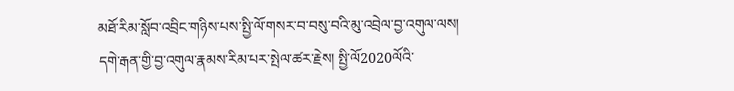མཐོ་རིམ་སློབ་འབྲིང་གཉིས་པས་སྤྱི་ལོ་གསར་བ་བསུ་བའི་མུ་འབྲེལ་བྱ་འགུལ་ལས། དགེ་རྒན་གྱི་བྱ་འགུལ་རྣམས་རིམ་པར་སྤེལ་ཚར་རྗེས། སྤྱི་ལོ2020ལོའི་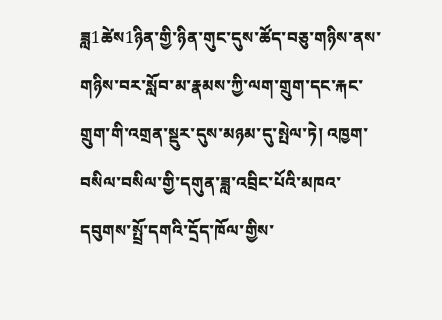ཟླ1ཚེས1ཉིན་གྱི་ཉིན་གུང་དུས་ཚོད་བཅུ་གཉིས་ནས་གཉིས་བར་སློབ་མ་རྣམས་ཀྱི་ལག་གྲུག་དང་རྐང་གྲུག་གི་འགྲན་སྡུར་དུས་མཉམ་དུ་སྤེལ་ཏེ། འཁྱག་བསིལ་བསིལ་གྱི་དགུན་ཟླ་འབྲིང་པོའི་མཁའ་དབུགས་སྤྲོ་དགའི་དྲོད་ཁོལ་གྱིས་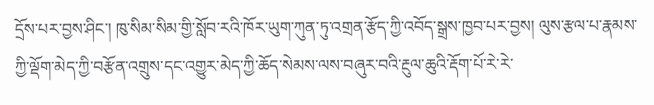དྲོས་པར་བྱས་ཤིང་། ཁུ་སིམ་སིམ་གྱི་སློབ་རའི་ཁོར་ཡུག་ཀུན་ཏུ་འགྲན་རྩོད་ཀྱི་འབོད་སྒྲས་ཁྱབ་པར་བྱས། ལུས་རྩལ་པ་རྣམས་ཀྱི་ལྡོག་མེད་ཀྱི་བརྩོན་འགྲུས་དང་འགྱུར་མེད་ཀྱི་ཆོད་སེམས་ལས་བཞུར་བའི་རྔུལ་ཆུའི་རྡོག་པོ་རེ་རེ་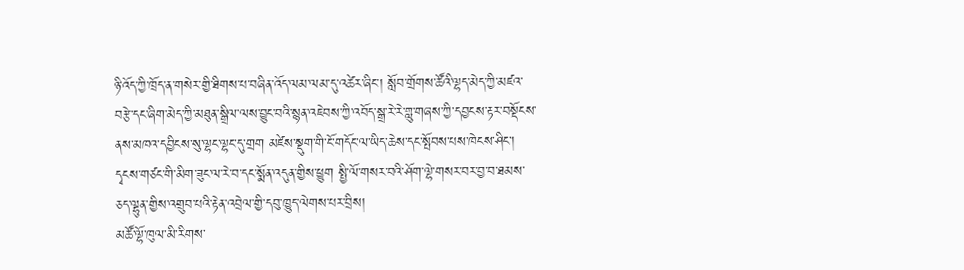ཉི་འོད་ཀྱི་ཁྲོད་ན་གསེར་གྱི་ཐིགས་པ་བཞིན་འོད་ལམ་ལམ་དུ་འཚེར་ཞིང་། སློབ་གྲོགས་ཚོའི་ལྷད་མེད་ཀྱི་མཛའ་བརྩེ་དང་ཞིག་མེད་ཀྱི་མཐུན་སྒྲིལ་ལས་བྱུང་བའི་སྙན་འཇེབས་ཀྱི་འབོད་སྒྲ་རེ་རེ་གླུ་གཞས་ཀྱི་དབྱངས་རྟར་བསྡོངས་ནས་མཁའ་དབྱིངས་སུ་ལྷང་ལྷང་དུ་གྲག མཛེས་སྡུག་གི་ངོ་གདོང་ལ་ཡིད་ཆེས་དང་སྤོབས་པས་ཁེངས་ཤིང་། དྭངས་གཙང་གི་མིག་ཟུང་ལ་རེ་བ་དང་སྨོན་འདུན་གྱིས་ཕྱུག སྤྱི་ལོ་གསར་བའི་ཤོག་ལྷེ་གསར་བར་བྱ་བ་ཐམས་ཅད་ལྷུན་གྱིས་འགྲུབ་པའི་རྟེན་འབྲེལ་གྱི་དབུ་ཁྱུད་ལེགས་པར་བྲིས།
མཚོ་ལྷོ་ཁུལ་མི་རིགས་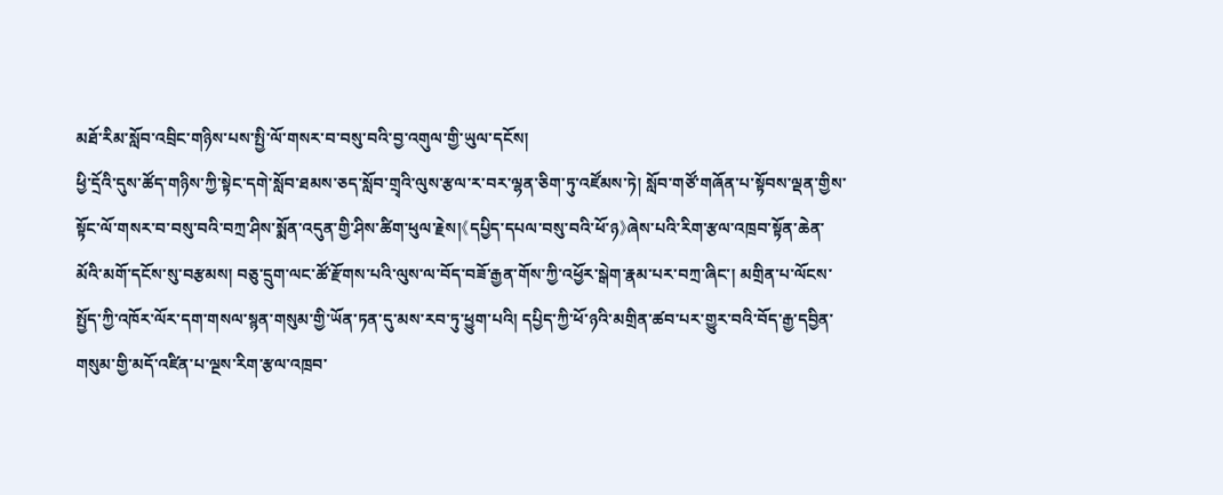མཐོ་རིམ་སློབ་འབྲིང་གཉིས་པས་སྤྱི་ལོ་གསར་བ་བསུ་བའི་བྱ་འགུལ་གྱི་ཡུལ་དངོས།
ཕྱི་དྲོའི་དུས་ཚོད་གཉིས་ཀྱི་སྟེང་དགེ་སློབ་ཐམས་ཅད་སློབ་གྲྭའི་ལུས་རྩལ་ར་བར་ལྷན་ཅིག་ཏུ་འཛོམས་ཏེ། སློབ་གཙོ་གཞོན་པ་སྟོབས་ལྡན་གྱིས་སྟོང་ལོ་གསར་བ་བསུ་བའི་བཀྲ་ཤིས་སྨོན་འདུན་གྱི་ཤིས་ཚིག་ཕུལ་རྗེས།《དཔྱིད་དཔལ་བསུ་བའི་ཕོ་ཉ》ཞེས་པའི་རིག་རྩལ་འཁྲབ་སྟོན་ཆེན་མོའི་མགོ་དངོས་སུ་བརྩམས། བཅུ་དྲུག་ལང་ཚོ་རྫོགས་པའི་ལུས་ལ་བོད་བཟོ་རྒྱན་གོས་ཀྱི་འཕྱོར་སྒེག་རྣམ་པར་བཀྲ་ཞིང་། མགྲིན་པ་ལོངས་སྤྱོད་ཀྱི་འཁོར་ལོར་དག་གསལ་སྙན་གསུམ་གྱི་ཡོན་ཏན་དུ་མས་རབ་ཏུ་ཕྱུག་པའི། དཔྱིད་ཀྱི་ཕོ་ཉའི་མགྲིན་ཚབ་པར་གྱུར་བའི་བོད་རྒྱ་དབྱིན་གསུམ་གྱི་མདོ་འཛིན་པ་ལྔས་རིག་རྩལ་འཁྲབ་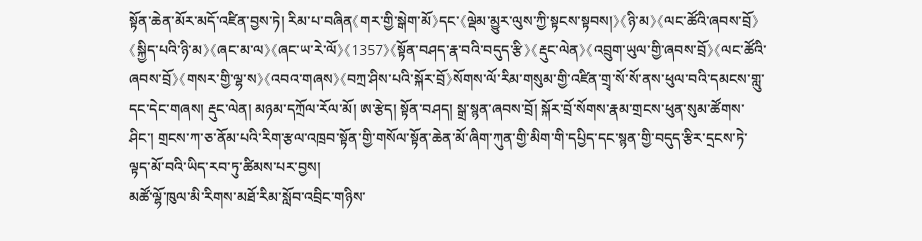སྟོན་ཆེན་མོར་མདོ་འཛིན་བྱས་ཏེ། རིམ་པ་བཞིན《གར་གྱི་སྒེག་མོ》དང་《ལྡེམ་མྱུར་ལུས་ཀྱི་སྟངས་སྟབས།》《ཉི་མ》《ལང་ཚོའི་ཞབས་བྲོ》《སྐྱིད་པའི་ཉི་མ》《ཞང་མ་ལ》《ཞང་ཡ་རེ་ལོ》《1357》《སྟོན་བཤད་རྣ་བའི་བདུད་རྩི》《རྡུང་ལེན》《འབྲུག་ཡུལ་གྱི་ཞབས་བྲོ》《ལང་ཚོའི་ཞབས་བྲོ》《གསར་གྱི་ལྷ་ས》《འབའ་གཞས》《བཀྲ་ཤིས་པའི་སྐོར་བྲོ》སོགས་ལོ་རིམ་གསུམ་གྱི་འཛིན་གྲྭ་སོ་སོ་ནས་ཕུལ་བའི་དམངས་གླུ་དང་དེང་གཞས། རྡུང་ལེན། མཉམ་དཀྲོལ་རོལ་མོ། ཨ་རྩེད། སྟོན་བཤད། སྒྲ་སྙན་ཞབས་བྲོ། སྐོར་བྲོ་སོགས་རྣམ་གྲངས་ཕུན་སུམ་ཚོགས་ཤིང་། གྲངས་ཀ་ཅ་ནོམ་པའི་རིག་རྩལ་འཁྲབ་སྟོན་གྱི་གསོལ་སྟོན་ཆེན་མོ་ཞིག་ཀུན་གྱི་མིག་གི་དཔྱིད་དང་སྙན་གྱི་བདུད་རྩིར་དྲངས་ཏེ་ལྟད་མོ་བའི་ཡིད་རབ་ཏུ་ཚིམས་པར་བྱས།
མཚོ་ལྷོ་ཁུལ་མི་རིགས་མཐོ་རིམ་སློབ་འབྲིང་གཉིས་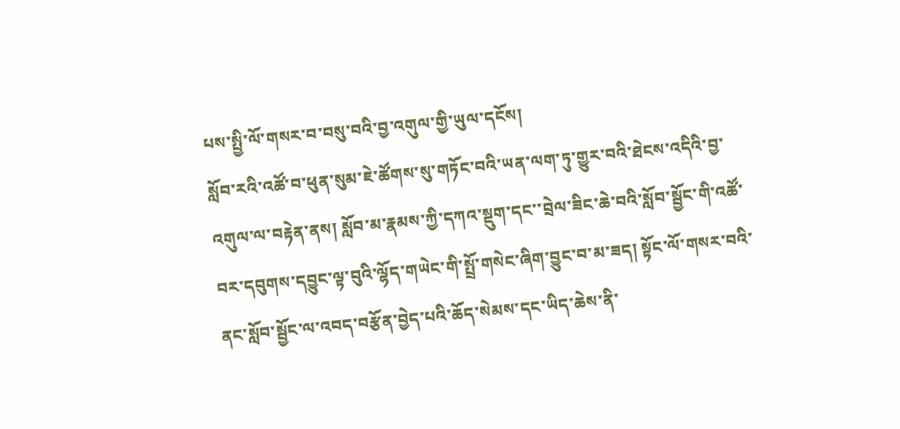པས་སྤྱི་ལོ་གསར་བ་བསུ་བའི་བྱ་འགུལ་གྱི་ཡུལ་དངོས།
སློབ་རའི་འཚོ་བ་ཕུན་སུམ་ཇེ་ཚོགས་སུ་གཏོང་བའི་ཡན་ལག་ཏུ་གྱུར་བའི་ཐེངས་འདིའི་བྱ་འགུལ་ལ་བརྟེན་ནས། སློབ་མ་རྣམས་ཀྱི་དཀའ་སྡུག་དང་་བྲེལ་ཟིང་ཆེ་བའི་སློབ་སྦྱོང་གི་འཚོ་བར་དབུགས་དབྱུང་ལྟ་བུའི་ལྷོད་གཡེང་གི་སྤྲོ་གསེང་ཞིག་བྱུང་བ་མ་ཟད། སྟོང་ལོ་གསར་བའི་ནང་སློབ་སྦྱོང་ལ་འབད་བརྩོན་བྱེད་པའི་ཆོད་སེམས་དང་ཡིད་ཆེས་ནི་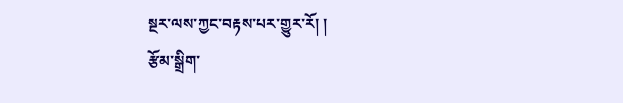སྔར་ལས་ཀྱང་བརྟས་པར་གྱུར་རོ། །
རྩོམ་སྒྲིག་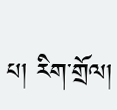པ། རིག་གྲོལ།